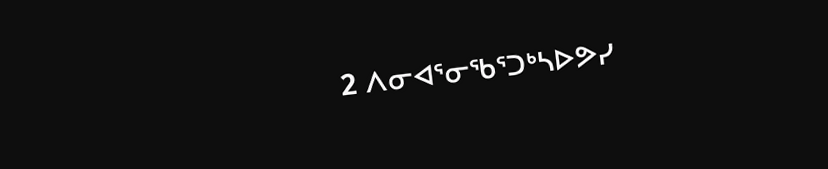2 ᐱᓂᐊᕐᓂᖃᕐᑐᒃᓴᐅᕗᓯ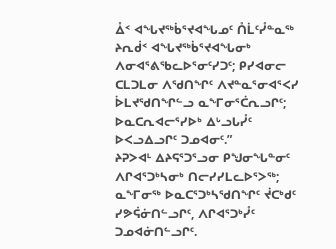ᐂᑉ ᐊᖓᔪᖅᑳᕐᔪᐊᖓᓄᑦ ᑍᒫᑦᓮᓐᓇᖅ ᔨᕆᑰᑉ ᐊᖓᔪᖅᑳᕐᔪᐊᖓᓂᒃ ᐱᓂᐊᕐᕕᖃᓚᐅᕐᓂᑦᓯᑐᑦ; ᑭᓯᐊᓂᓕ ᑕᒪᑐᒪᓂ ᐱᖁᑎᖏᑦ ᐱᔪᓐᓇᕐᓂᐊᕐᐸᓯ ᐆᒪᔪᖁᑎᖏᓪᓗ ᓇᖕᒥᓂᕐᑖᕆᓗᒋᑦ; ᐅᓇᑕᕆᐊᓕᕐᓯᐅᒃ ᐃᒡᓗᒐᓮᑦ ᐅᐸᓗᐃᓗᒋᑦ ᑐᓄᐊᓂᑦ.”
ᔨᕈᐳᐊᒻ ᐃᔨᕋᕐᑐᕐᓗᓂ ᑭᖑᓂᖓᓐᓂᑦ ᐱᒋᐊᕐᑐᒃᓴᓂᒃ ᑎᓕᓯᓯᒪᓚᐅᕐᐳᖅ; ᓇᖕᒥᓂᖅ ᐅᓇᑕᕐᑐᒃᓴᖁᑎᖏᑦ ᔫᑕᒃᑯᑦ ᓯᕗᕌᓃᑎᓪᓗᒋᑦ, ᐱᒋᐊᕐᑐᒃᓮᑦ ᑐᓄᐊᓃᑎᓪᓗᒋᑦ.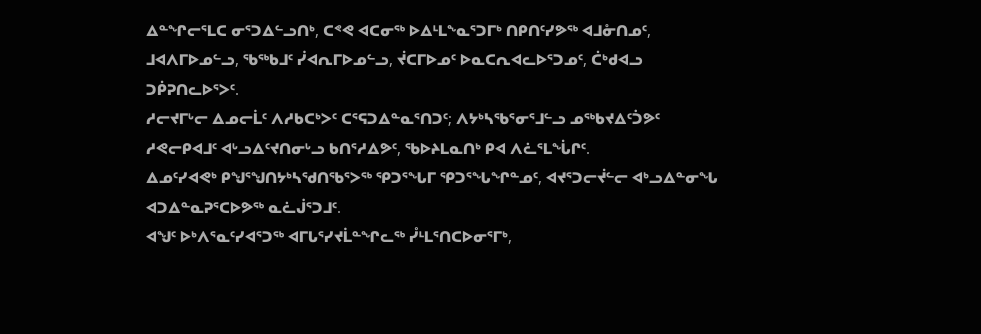ᐃᓐᖏᓕᕐᒪᑕ ᓂᕐᑐᐃᓪᓗᑎᒃ, ᑕᕝᕙ ᐊᑕᓂᖅ ᐅᐃᒻᒪᖕᓇᕐᑐᒥᒃ ᑎᑭᑎᑦᓯᕗᖅ ᐊᒧᓁᑎᓄᑦ, ᒧᐊᐱᒥᐅᓄᓪᓗ, ᖃᖅᑲᒧᑦ ᓰᐊᕆᒥᐅᓄᓪᓗ, ᔫᑕᒥᐅᓄᑦ ᐅᓇᑕᕆᐊᓚᐅᕐᑐᓄᑦ, ᑖᒃᑯᐊᓗ ᑐᑮᕈᑎᓚᐅᕐᐳᑦ.
ᓱᓕᔪᒥᒡᓕ ᐃᓄᓕᒫᑦ ᐱᓱᑲᑕᒃᐳᑦ ᑕᕐᕋᑐᐃᓐᓇᕐᑎᑐᑦ; ᐱᔭᒃᓴᖃᕐᓂᕐᒧᓪᓗ ᓄᖅᑲᔪᐃᑦᑑᕗᑦ ᓱᕙᓕᑭᐊᒧᑦ ᐊᒡᓗᐃᑦᔪᑎᓂᒡᓗ ᑲᑎᕐᓱᐃᕗᑦ, ᖃᐅᔨᒪᓇᑎᒃ ᑭᐊ ᐱᓛᕐᒪᖔᒋᑦ.
ᐃᓄᑦᓯᐊᕙᒃ ᑭᖑᕐᖑᑎᔭᒃᓴᖁᑎᖃᕐᐳᖅ ᕿᑐᕐᖓᒥ ᕿᑐᕐᖓᖏᓐᓄᑦ, ᐊᔪᕐᑐᓕᔫᓪᓕ ᐊᒃᓗᐃᓐᓂᖓ ᐊᑐᐃᓐᓇᕈᕐᑕᐅᕗᖅ ᓇᓛᒎᕐᑐᒧᑦ.
ᐊᖑᑦ ᐅᒃᐱᕐᓇᑦᓯᐊᕐᑐᖅ ᐊᒥᒐᕐᓯᔪᒫᓐᖏᓚᖅ ᓮᒻᒪᕐᑎᑕᐅᓂᕐᒥᒃ,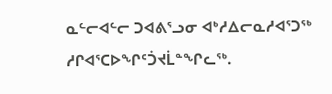ᓇᓪᓕᐊᓪᓕ ᑐᐊᕕᕐᓗᓂ ᐊᒃᓱᐃᓕᓇᓱᐊᕐᑐᖅ ᓱᒋᐊᕐᑕᐅᖏᑦᑑᔪᒫᓐᖏᓚᖅ.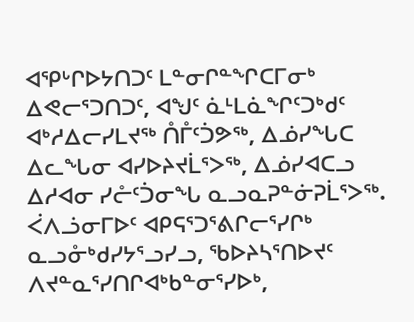ᐊᕿᒡᒋᐅᔭᑎᑐᑦ ᒪᓐᓂᒋᓐᖏᑕᒥᓂᒃ ᐃᕙᓕᕐᑐᑎᑐᑦ, ᐊᖑᑦ ᓈᒻᒪᓈᖏᑦᑐᒃᑯᑦ ᐊᒃᓱᐃᓕᓯᒪᔪᖅ ᑍᒤᑦᑑᕗᖅ, ᐃᓅᓯᖓᑕ ᐃᓚᖓᓂ ᐊᓯᐅᔨᔪᒫᕐᐳᖅ, ᐃᓅᓯᐊᑕᓗ ᐃᓱᐊᓂ ᓯᓔᑦᑑᓂᖓ ᓇᓗᓇᕈᓐᓃᕈᒫᕐᐳᖅ.
ᐹᐱᓘᓂᒥᐅᑦ ᐊᑭᕋᕐᑐᕐᕕᒋᓕᕐᓯᒋᒃ ᓇᓗᓁᒃᑯᓯᔭᕐᓗᓯᓗ, ᖃᐅᔨᓴᕐᑎᐅᔪᑦ ᐱᔪᓐᓇᕐᓯᑎᒋᐊᒃᑲᓐᓂᕐᓯᐅᒃ,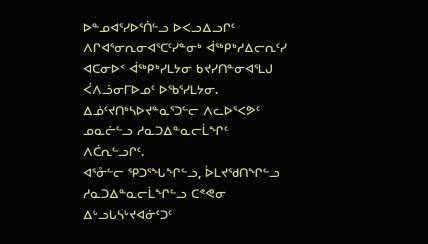ᐅᓐᓄᐊᕐᓯᐅᕐᑏᓪᓗ ᐅᐸᓗᐃᓗᒋᑦ ᐱᒋᐊᕐᓂᕆᓂᐊᕐᑕᑦᓯᓐᓂᒃ ᐋᖅᑭᒃᓱᐃᓕᕆᑦᓯ ᐊᑕᓂᐅᑉ ᐋᖅᑭᒃᓯᒪᔭᓂ ᑲᔪᓯᑎᓐᓂᐊᕐᒪᒍ ᐹᐱᓘᓂᒥᐅᓄᑦ ᐅᖃᕐᓯᒪᔭᓂ.
ᐃᓅᑦᔪᑎᒃᓴᐅᔪᓐᓇᕐᑐᓪᓕ ᐱᓚᐅᕐᐸᕗᑦ ᓄᓇᓖᓪᓗ ᓱᓇᑐᐃᓐᓇᓕᒫᖏᑦ ᐱᑖᕆᓪᓗᒋᑦ.
ᐊᕐᓁᓪᓕ ᕿᑐᕐᖓᖏᓪᓗ, ᐆᒪᔪᖁᑎᖏᓪᓗ ᓱᓇᑐᐃᓐᓇᓕᒫᖏᓪᓗ ᑕᕝᕙᓂ ᐃᒡᓗᒐᓴᒡᔪᐊᓃᑦᑐᑦ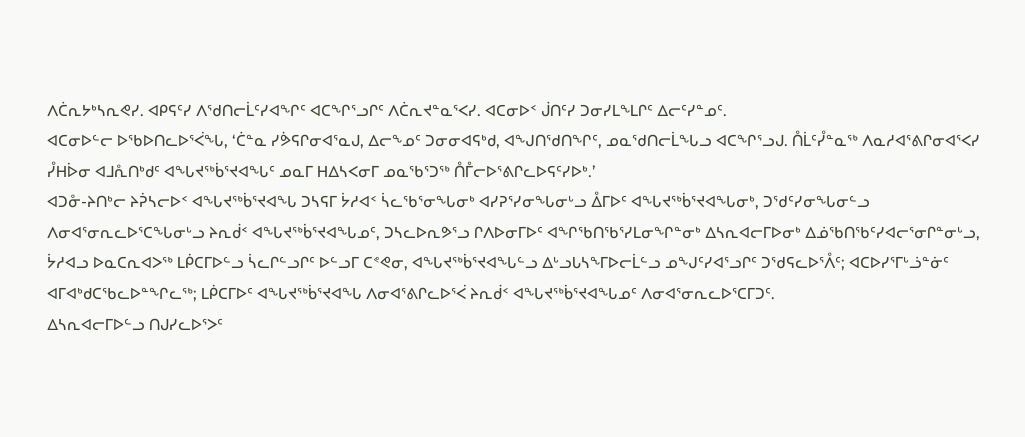ᐱᑖᕆᔭᒃᓴᕆᕙᓯ. ᐊᑭᕋᑦᓯ ᐱᖁᑎᓕᒫᑦᓯᐊᖏᑦ ᐊᑕᖏᕐᓗᒋᑦ ᐱᑖᕆᔪᓐᓇᕐᐸᓯ. ᐊᑕᓂᐅᑉ ᒎᑎᑦᓯ ᑐᓂᓯᒪᖕᒪᒋᑦ ᐃᓕᑦᓯᓐᓄᑦ.
ᐊᑕᓂᐅᓪᓕ ᐅᖃᐅᑎᓚᐅᕐᐹᖓ, ‘ᑖᓐᓇ ᓯᕘᕋᒋᓂᐊᕐᓇᒍ, ᐃᓕᖕᓄᑦ ᑐᓂᓂᐊᕋᒃᑯ, ᐊᖑᑎᖁᑎᖏᑦ, ᓄᓇᖁᑎᓕᒫᖓᓗ ᐊᑕᖏᕐᓗᒍ. ᑍᒫᑦᓮᓐᓇᖅ ᐱᓇᓱᐊᕐᕕᒋᓂᐊᕐᐸᓯ ᓮᕼᐆᓂ ᐊᒧᕅᑎᒃᑯᑦ ᐊᖓᔪᖅᑳᕐᔪᐊᖓᑦ ᓄᓇᒥ ᕼᐃᓴᐸᓂᒥ ᓄᓇᖃᕐᑐᖅ ᑍᒤᓕᐅᕐᕕᒋᓚᐅᕋᑦᓯᐅᒃ.’
ᐊᑐᓁ-ᔨᑎᒃᓕ ᔨᕉᓴᓕᐅᑉ ᐊᖓᔪᖅᑳᕐᔪᐊᖓ ᑐᓴᕋᒥ ᔮᓱᐊᑉ ᓵᓚᖃᕐᓂᖓᓂᒃ ᐊᓯᕈᕐᓯᓂᖓᓂᒡᓗ ᐂᒥᐅᑦ ᐊᖓᔪᖅᑳᕐᔪᐊᖓᓂᒃ, ᑐᖁᑦᓯᓂᖓᓂᓪᓗ ᐱᓂᐊᕐᓂᕆᓚᐅᕐᑕᖓᓂᒡᓗ ᔨᕆᑰᑉ ᐊᖓᔪᖅᑳᕐᔪᐊᖓᓄᑦ, ᑐᓴᓚᐅᕆᕗᕐᓗ ᒋᐱᐅᓂᒥᐅᑦ ᐊᖏᖃᑎᖃᕐᓯᒪᓂᖏᓐᓂᒃ ᐃᓴᕆᐊᓕᒥᐅᓂᒃ ᐃᓅᖃᑎᖃᑦᓯᐊᓕᕐᓂᒋᓐᓂᒡᓗ,
ᔮᓱᐊᓗ ᐅᓇᑕᕆᐊᐳᖅ ᒪᑮᑕᒥᐅᓪᓗ ᓵᓚᒋᓪᓗᒋᑦ ᐅᓪᓗᒥ ᑕᕝᕙᓂ, ᐊᖓᔪᖅᑳᕐᔪᐊᖓᓪᓗ ᐃᒡᓗᒐᓴᖕᒥᐅᓕᒫᓪᓗ ᓄᖑᑦᓯᐊᕐᓗᒋᑦ ᑐᖁᕋᓚᐅᕐᐰᑦ; ᐊᑕᐅᓯᕐᒥᒡᓘᓐᓃᑦ ᐊᒥᐊᒃᑯᑕᖃᓚᐅᓐᖏᓚᖅ; ᒪᑮᑕᒥᐅᑦ ᐊᖓᔪᖅᑳᕐᔪᐊᖓ ᐱᓂᐊᕐᕕᒋᓚᐅᕐᐹ ᔨᕆᑰᑉ ᐊᖓᔪᖅᑳᕐᔪᐊᖓᓄᑦ ᐱᓂᐊᕐᓂᕆᓚᐅᕐᑕᒥᑐᑦ.
ᐃᓴᕆᐊᓕᒥᐅᓪᓗ ᑎᒍᓯᓚᐅᕐᐳᑦ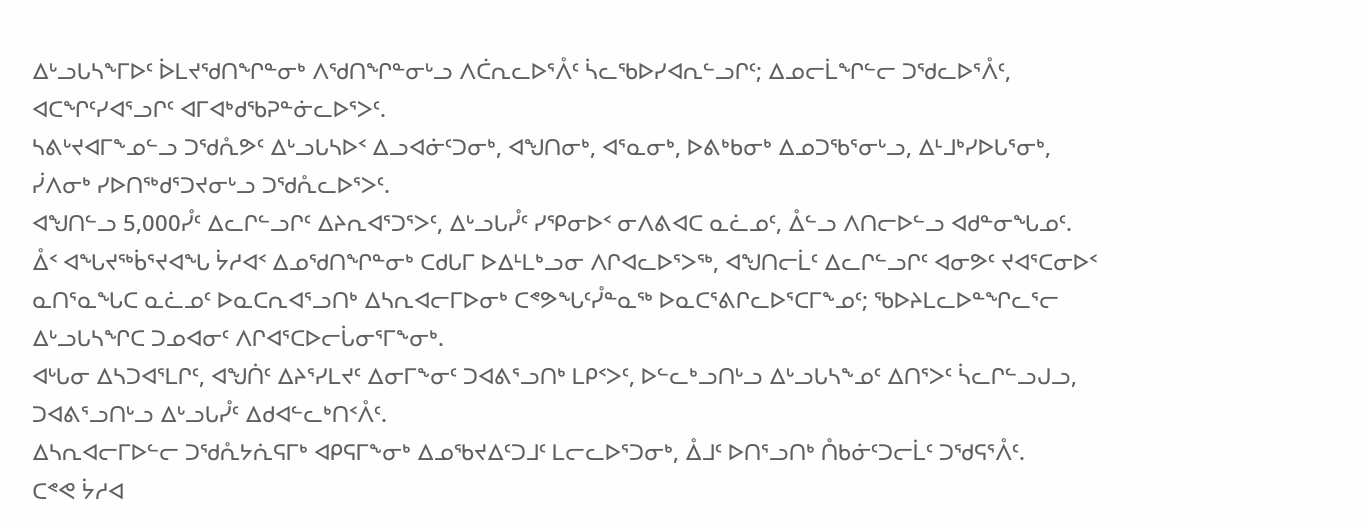ᐃᒡᓗᒐᓴᖕᒥᐅᑦ ᐆᒪᔪᖁᑎᖏᓐᓂᒃ ᐱᖁᑎᖏᓐᓂᒡᓗ ᐱᑖᕆᓚᐅᕐᐰᑦ ᓵᓚᖃᐅᓯᐊᕆᓪᓗᒋᑦ; ᐃᓄᓕᒫᖏᓪᓕ ᑐᖁᓚᐅᕐᐰᑦ, ᐊᑕᖏᑦᓯᐊᕐᓗᒋᑦ ᐊᒥᐊᒃᑯᖃᕈᓐᓃᓚᐅᕐᐳᑦ.
ᓴᕕᒡᔪᐊᒥᖕᓄᓪᓗ ᑐᖁᕅᕗᑦ ᐃᒡᓗᒐᓴᐅᑉ ᐃᓗᐊᓃᑦᑐᓂᒃ, ᐊᖑᑎᓂᒃ, ᐊᕐᓇᓂᒃ, ᐅᕕᒃᑲᓂᒃ ᐃᓄᑐᖃᕐᓂᒡᓗ, ᐃᒻᒧᒃᓯᐅᒐᕐᓂᒃ, ᓰᐱᓂᒃ ᓯᐅᑎᖅᑯᕐᑐᔪᓂᒡᓗ ᑐᖁᕅᓚᐅᕐᐳᑦ.
ᐊᖑᑎᓪᓗ 5,000ᓮᑦ ᐃᓚᒋᓪᓗᒋᑦ ᐃᔨᕆᐊᕐᑐᕐᐳᑦ, ᐃᒡᓗᒐᓮᑦ ᓯᕿᓂᐅᑉ ᓂᐱᕕᐊᑕ ᓇᓛᓄᑦ, ᐂᓪᓗ ᐱᑎᓕᐅᓪᓗ ᐊᑯᓐᓂᖓᓄᑦ.
ᐂᑉ ᐊᖓᔪᖅᑳᕐᔪᐊᖓ ᔮᓱᐊᑉ ᐃᓄᖁᑎᖏᓐᓂᒃ ᑕᑯᒐᒥ ᐅᐃᒻᒪᒃᓗᓂ ᐱᒋᐊᓚᐅᕐᐳᖅ, ᐊᖑᑎᓕᒫᑦ ᐃᓚᒋᓪᓗᒋᑦ ᐊᓂᕗᑦ ᔪᐊᕐᑕᓂᐅᑉ ᓇᑎᕐᓇᖓᑕ ᓇᓛᓄᑦ ᐅᓇᑕᕆᐊᕐᓗᑎᒃ ᐃᓴᕆᐊᓕᒥᐅᓂᒃ ᑕᕝᕗᖓᑦᓮᓐᓇᖅ ᐅᓇᑕᕐᕕᒋᓚᐅᕐᑕᒥᖕᓄᑦ; ᖃᐅᔨᒪᓚᐅᓐᖏᓚᕐᓕ ᐃᒡᓗᒐᓴᖏᑕ ᑐᓄᐊᓂᑦ ᐱᒋᐊᕐᑕᐅᓕᒑᓂᕐᒥᖕᓂᒃ.
ᐊᒡᒐᓂ ᐃᓴᑐᐊᕐᒪᒋᑦ, ᐊᖑᑏᑦ ᐃᔨᕐᓯᒪᔪᑦ ᐃᓂᒥᖕᓂᑦ ᑐᐊᕕᕐᓗᑎᒃ ᒪᑭᑉᐳᑦ, ᐅᓪᓚᒃᓗᑎᒡᓗ ᐃᒡᓗᒐᓴᖕᓄᑦ ᐃᑎᕐᐳᑦ ᓵᓚᒋᓪᓗᒍᓗ, ᑐᐊᕕᕐᓗᑎᒡᓗ ᐃᒡᓗᒐᓮᑦ ᐃᑯᐊᓪᓚᒃᑎᑉᐰᑦ.
ᐃᓴᕆᐊᓕᒥᐅᓪᓕ ᑐᖁᕅᔭᕇᕋᒥᒃ ᐊᑭᕋᒥᖕᓂᒃ ᐃᓄᖃᔪᐃᑦᑐᒧᑦ ᒪᓕᓚᐅᕐᑐᓂᒃ, ᐂᒧᑦ ᐅᑎᕐᓗᑎᒃ ᑍᑲᓃᑦᑐᓕᒫᑦ ᑐᖁᕋᕐᐰᑦ.
ᑕᕝᕙ ᔮᓱᐊ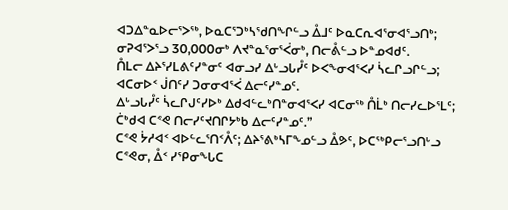ᐊᑐᐃᓐᓇᐅᓕᕐᐳᖅ, ᐅᓇᑕᕐᑐᒃᓴᖁᑎᖏᓪᓗ ᐂᒧᑦ ᐅᓇᑕᕆᐊᕐᓂᐊᕐᓗᑎᒃ; ᓂᕈᐊᕐᐳᕐᓗ 30,000ᓂᒃ ᐱᔪᓐᓇᕐᓂᕐᐹᓂᒃ, ᑎᓕᕔᓪᓗ ᐅᓐᓄᐊᑯᑦ.
ᑍᒪᓕ ᐃᔨᕐᓯᒪᕕᑦᓯᓐᓂᑦ ᐊᓂᓗᓯ ᐃᒡᓗᒐᓮᑦ ᐅᐸᖕᓂᐊᕐᐸᓯ ᓵᓚᒋᓗᒋᓪᓗ; ᐊᑕᓂᐅᑉ ᒎᑎᑦᓯ ᑐᓂᓂᐊᕐᐹ ᐃᓕᑦᓯᓐᓄᑦ.
ᐃᒡᓗᒐᓮᑦ ᓵᓚᒋᒍᑦᓯᐅᒃ ᐃᑯᐊᓪᓚᒃᑎᓐᓂᐊᕐᐸᓯ ᐊᑕᓂᖅ ᑍᒫᒃ ᑎᓕᓯᓚᐅᕐᒪᑦ; ᑖᒃᑯᐊ ᑕᕝᕙ ᑎᓕᓯᑦᔪᑎᒋᔭᒃᑲ ᐃᓕᑦᓯᓐᓄᑦ.”
ᑕᕝᕙ ᔮᓱᐊᑉ ᐊᐅᓪᓚᕐᑎᑉᐰᑦ; ᐃᔨᕐᕕᒃᓴᒥᖕᓄᓪᓗ ᐂᕗᑦ, ᐅᑕᖅᑭᓕᕐᓗᑎᒡᓗ ᑕᕝᕙᓂ, ᐂᑉ ᓯᕿᓂᖓᑕ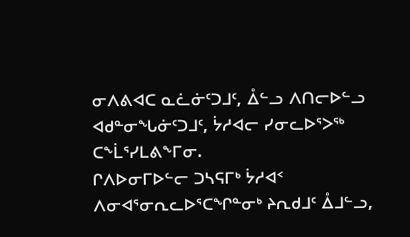ᓂᐱᕕᐊᑕ ᓇᓛᓃᑦᑐᒧᑦ, ᐂᓪᓗ ᐱᑎᓕᐅᓪᓗ ᐊᑯᓐᓂᖓᓃᑦᑐᒧᑦ, ᔮᓱᐊᓕ ᓯᓂᓚᐅᕐᐳᖅ ᑕᖕᒫᕐᓯᒪᕕᖕᒥᓂ.
ᒋᐱᐅᓂᒥᐅᓪᓕ ᑐᓴᕋᒥᒃ ᔮᓱᐊᑉ ᐱᓂᐊᕐᓂᕆᓚᐅᕐᑕᖏᓐᓂᒃ ᔨᕆᑯᒧᑦ ᐂᒧᓪᓗ,